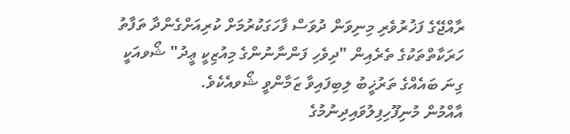ރާއްޖޭގެ ފަޚުރުވެރި މިނިވަން ދުވަސް ފާހަގަކުރުމަށް ކުރިއަށްގެންދާ ތަފާތު ހަރަކާތްތަކުގެ ތެރެއިން "ދިވެހި ފަންނާނުންގެ މިއުޒިކީ ޢީދު" ޝޯވއަކީ ގިނަ ބައެއްގެ ތަރުޚީބު ލިބިފައިވާ ޒަމާންވީ ޝޯވއެކެވެ.
އާއްމުން މުނިފޫހިފިލުވައިދިނުމުގެ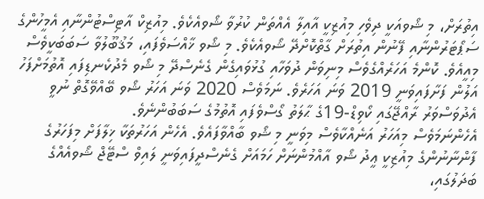އިތުރަށް، މި ޝޯވއަކީ ދިވެހި މިއުޒިކީ އާއިލާ އެއްތަން ކުރުވާ ޝޯވއެކެވެ. މިއުޒިކް އާޓިސްޓުންނާއި އެމީހުންގެ ސަޕޯޓަރުންނާއި ފޭނުން އިތުރަށް ގާތްކޮށްދޭ ޝޯވއެކެވެ. މި ޝޯވ ޚާއްސަވެފައި، މަޤުބޫލުވާ ސަބަބަކީވެސް މިއީއެވެ. ކޮންމެ އަހަރެއްގެވެސް މިނިވަން ދުވަހާއި ގުޅުވައިގެން ގެނެސްދޭ މި ޝޯވ މެދުކެނޑިފައި އޮތުމަށްފަހު އަލުން ފަށާފައިވަނީ 2019 ވަނަ އަހަރެވެ. ނަމަވެސް 2020 ވަނަ އަހަރު ޝޯވ ބޭއްވޭގޮތް ނުވީ އެދުވަސްވަރު ރާއްޖޭގައި ކޯވިޑް-19ގެ ޙާލަތު ގޯސްވެފައި އޮތުމުގެ ސަބަބުންނެވެ.
އެހެންނަމަވެސް މިއަހަރު އަނެއްކާވެސް މިވަނީ މި ޝޯވ ބާއްވާފައެވެ. އެހެން އަހަރުތަކާ ޚިލާފަށް މިފަހަރުގެ ފާންނާނުންގެ މިއުޒިކީ ޢީދު ޝޯވ އާއްމުންނަށް ހަމައަށް ގެނެސްދީފައިވަނީ ލައިވް ސްޓޭޖް ޝޯވއެއްގެ ބަދަލުގައި،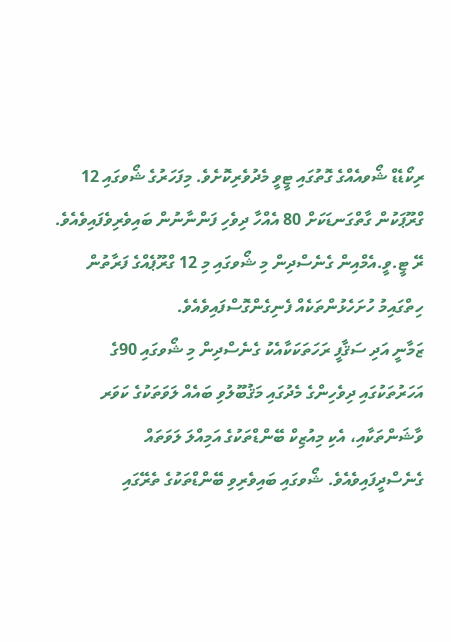ރިކޯޑެޑް ޝޯވއެއްގެ ގޮތުގައި ޓީވީ މެދުވެރިކޮށެވެ. މިފަހަރުގެ ޝޯވގައި 12 ގްރޫޕަކުން ގާތްގަނޑަކަށް 80 އެއްހާ ދިވެހި ފަންނާނުން ބައިވެރިވެފައިވެއެވެ. ރޭ ޓީ.ވީ.އެމްއިން ގެނެސްދިން މި ޝޯވގައި މި 12 ގްރޫޕެއްގެ ފަރާތުން ހިތްގައިމު ހުށަހެޅުންތަކެއް ފެނިގެންގޮސްފައިވެއެވެ.
ޒަމާނީ އަދި ސަޤާފީ ރަހަތަކަކާއެކު ގެނެސްދިން މި ޝޯވގައި 90ގެ އަހަރުތަކުގައި ދިވެހިންގެ މެދުގައި މަޤުބޫލުވި ބައެއް ލަވަތަކުގެ ކަވަރ ވާޝަންތަކާއި، އެކި މިއުޒިކް ބޭންޑްތަކުގެ އަމިއްލަ ލަވަތައް ގެނެސްދީފައިވެއެވެ. ޝޯވގައި ބައިވެރިވި ބޭންޑްތަކުގެ ތެރޭގައި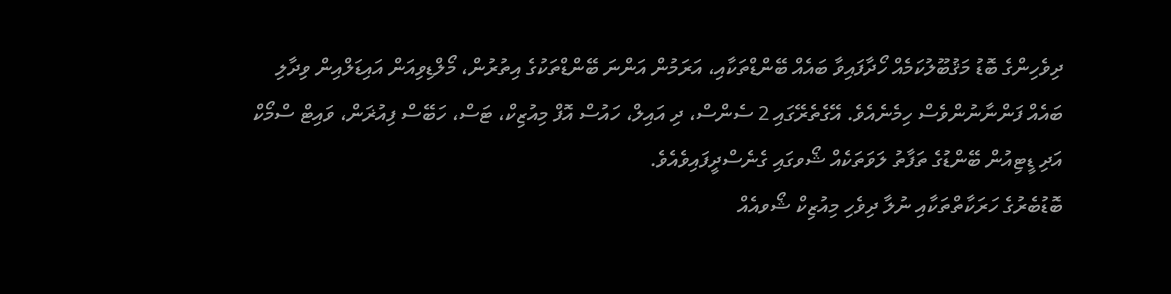ދިވެހިންގެ ބޮޑު މަޤުބޫލުކަމެއް ހޯދާފައިވާ ބައެއް ބޭންޑްތަކާއި، އަރަމުން އަންނަ ބޭންޑްތަކުގެ އިތުރުން، މޯލްޑިވިއަން އައިޑަލްއިން ވިދާލި ބައެއް ފަންނާނުންވެސް ހިމެނެއެވެ. އޭގެތެރޭގައި 2 ސެންސް، ދި އައިލް، ހައުސް އޮފް މިއުޒިކް، ޓަސް، ހަބޭސް ފިއުޜަން، ވައިޓް ސްމޯކް އަދި ޑީޓިއުން ބޭންޑުގެ ތަފާތު ލަވަތަކެއް ޝޯވގައި ގެނެސްދީފައިވެއެވެ.
ބޮޑުބެރުގެ ހަރަކާތްތަކާއި ނުލާ ދިވެހި މިއުޒިކް ޝޯވއެއް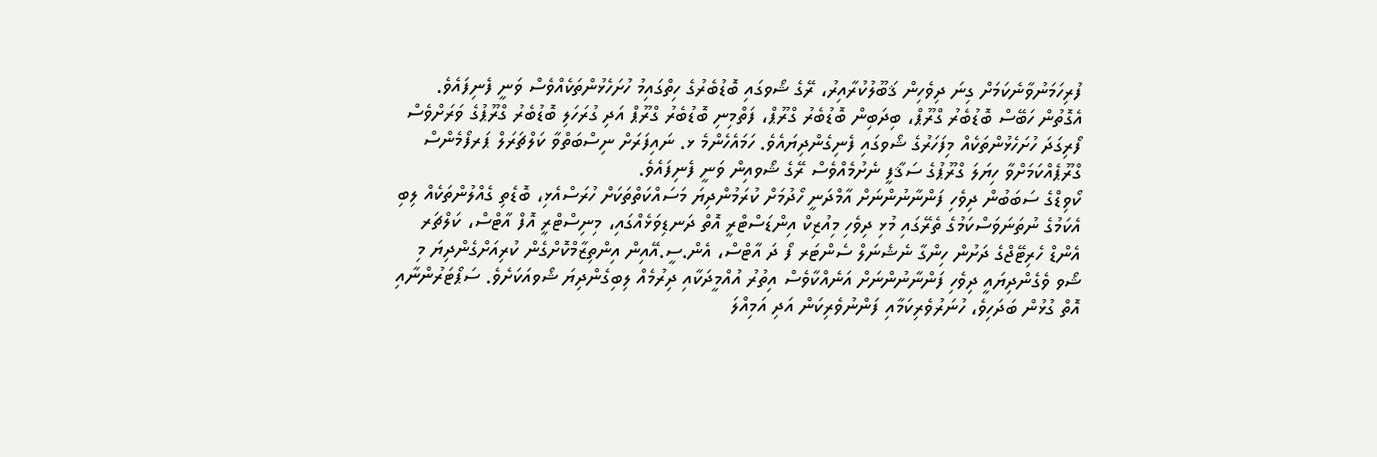ފުރިހަމަނުވާނެކަމަށް ގިނަ ދިވެހިން ޤަބޫލުކުރާއިރު، ރޭގެ ޝޯވގައި ބޮޑުބެރުގެ ހިތްގައިމު ހުށަހެޅުންތަކެއްވެސް ވަނީ ފެނިފައެވެ. އެގޮތުން ހަބޭސް ބޮޑުބެރު ގްރޫޕް، ބިދަބިން ބޮޑުބެރު ގްރޫޕް، ފަތްމިނި ބޮޑުބެރު ގްރޫޕް އަދި ގުރަހަލި ބޮޑުބެރު ގްރޫޕުގެ ވަރަށްވެސް ފޯރިގަދަ ހުށަހެޅުންތަކެއް މިފަހަރުގެ ޝޯވގައި ފެނިގެންދިޔައެވެ. ހަމައެހެންމެ ޅ. ނައިފަރަށް ނިސްބަތްވާ ކަލްޗަރަލް ޕަރފޯމެންސް ގްރޫޕެއްކަމަށްވާ ހިޔަލަ ގްރޫޕުގެ ސަޤާފީ ނެށުމެއްވެސް ރޭގެ ޝޯވއިން ވަނީ ފެނިފައެވެ.
ކޯވިޑްގެ ސަބަބުން ދިވެހި ފަންނާނުންނަށް އާމްދަނީ ހޯދުމަށް ކުރަމުންދިޔަ މަސައްކަތްތަކަށް ހުރަސްއެޅި، ބޮޑެތި ގެއްލުންތަކެއް ލިބި އެކަމުގެ ނުތަނަވަސްކަމުގެ ތެރޭގައި މުޅި ދިވެހި މިއުޒިކް އިންޑަސްޓްރީ އޮތް ދަނޑިވަޅެއްގައި، މިނިސްޓްރީ އޮފް އާޓްސް، ކަލްޗަރ އެންޑް ހެރިޓޭޖްގެ ދަށުން ހިންގާ ނެޝެނަލް ސެންޓަރ ފޯ ދަ އާޓްސް، އެން.ސީ.އޭއިން އިންތިޒާމްކޮށްގެން ކުރިއަށްގެންދިޔަ މި ޝޯވ ވެގެންދިޔައީ ދިވެހި ފަންނާނުންނަށް އަނެއްކާވެސް އިތުރު އުއްމީދަކާއި ދިރުމެއް ލިބިގެންދިޔަ ޝޯވއަކަށެވެ. ސަޕޯޓަރުންނާއި އޮތް ގުޅުން ބަދަހިވެ، ހުނަރުވެރިކަމާއި ފަންނުވެރިކަން އަދި އަމިއްލަ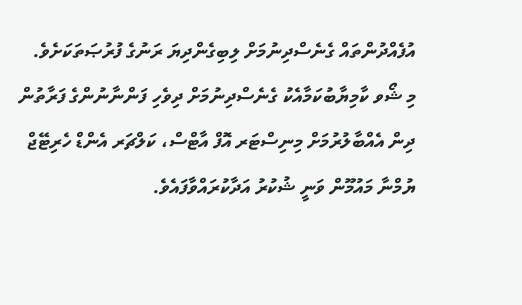އުފެއްދުންތައް ގެނެސްދިނުމަށް ލިބިގެންދިޔަ ރަނުގެ ފުރުޞަތަކަށެވެ.
މި ޝޯވ ކާމިޔާބުކަމާއެކު ގެނެސްދިނުމަށް ދިވެހި ފަންނާނުންގެ ފަރާތުން ދިން އެއްބާލުރުމަށް މިނިސްޓަރ އޮފް އާޓްސް، ކަލްޗަރ އެންޑް ހެރިޓޭޖް ޔުމްނާ މައުމޫން ވަނީ ޝުކުރު އަދާކުރައްވާފައެވެ.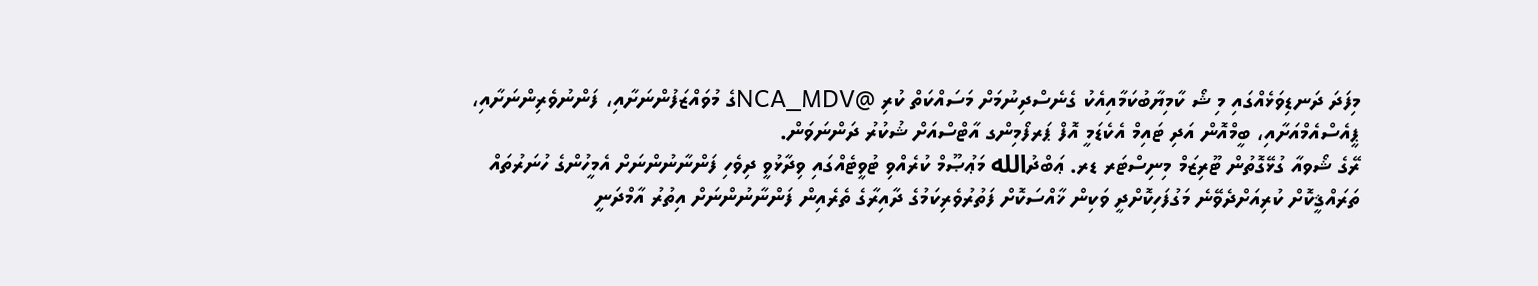މިފަދަ ދަނޑިވަޅެއްގައި މި ޝޯ ކާމިޔާބުކަމާއިއެކު ގެނެސްދިނުމަށް މަސައްކަތް ކުރި @NCA_MDVގެ މުވައްޒަފުންނަށާއި، ފަންނުވެރިންނަށާއި، ޕީއެސްއެމްއަށާއި، ބީމްއޮން އަދި ޓައިމް އެކެޑަމީ އޮފް ޕަރފޯމިންގ އާޓްސްއަށް ޝުކުރު ދަންނަވަން.
ރޭގެ ޝޯވއާ ގުޅޭގޮތުން ޓޫރިޒަމް މިނިސްޓަރ ޑރ. ޢަބްދުالله މަޢުޞޫމް ކުރެއްވި ޓުވީޓެއްގައި ވިދާޅުވީ ދިވެހި ފަންނާނުންނަށް އެމީހުންގެ ހުނަރުތައް ތަރައްޤީކޮށް ކުރިއަށްދެވޭނެ މަގުފަހިކޮށްދީ ވަކިން ޚާއްސަކޮށް ފަތުރުވެރިކަމުގެ ދާއިރާގެ ތެރެއިން ފަންނާނުންނަށް އިތުރު އާމްދަނީ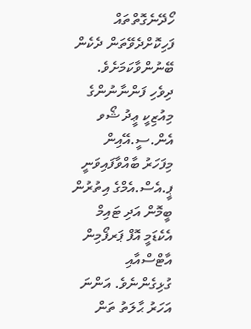ހޯދޭނެގޮތްތައް ފަހިކޮށްދެވޭތަން ދެކެން ބޭނުންވާކަމަށެވެ.
ދިވެހި ފަންނާނުންގެ މިއުޒިކީ ޢީދު ޝޯވ އެން.ސީ.އޭއިން މިފަހަރު ބާއްވާފައިވަނީ ޕީ.އެސް.އެމްގެ އިތުރުން ބީމޮން އަދި ޓައިމް އެކެޑަމީ އޮފް ޕަރފޯމިން އާޓްސްއާއި ގުޅިގެންނެވެ. އަންނަ އަހަރު ޙާލަތު ތަން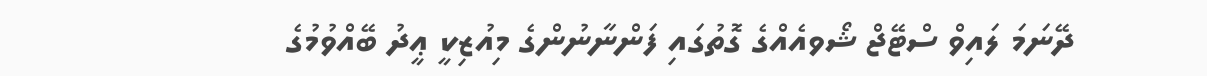ދޭނަމަ ލައިވް ސްޓޭޖް ޝޯވއެއްގެ ގޮތުގައި ފަންނާނުންގެ މިއުޒިކީ ޢީދު ބޭއްވުމުގެ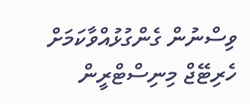ވިސްނުން ގެންގުޅުއްވާކަމަށް ހެރިޓޭޖް މިނިސްޓްރީން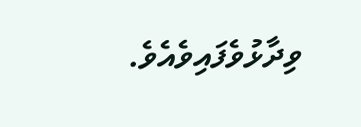ވިދާޅުވެފައިވެއެވެ.